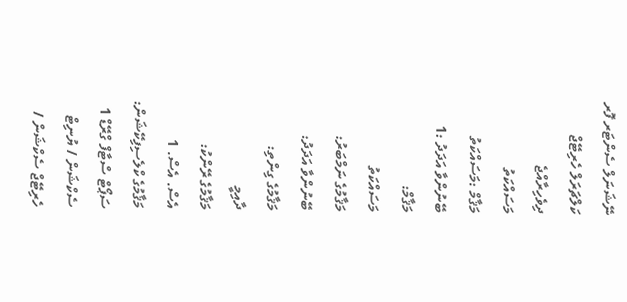ނޭޝަނަލް ސެންޓަރ ފޮރ ކަލްޗަރަލް ހެރިޓޭޖް
ދިވެހިރާއްޖެ
މަސައްކަތު
މަޤާމް :މަސައްކަތު
ބޭނުންވާ އަދަދު :1
މަޤާމް:
މަސައްކަތު
މަޤާމުގެ ނަމްބަރު:
ބޭނުންވާ އަދަދު:
މަޤާމުގެ ގިންތި:
ދާއިމީ
މަޤާމުގެ ރޭންކު:
އެސް. އެސް. 1
މަޤާމުގެ ކްލެސިފިކޭޝަން:
ސަޕޯޓް ސްޓާފް ގްރޭޑް 1
ސެކްޝަން / ޔުނިޓް
ހެރިޓޭޖް ސެކްޝަން /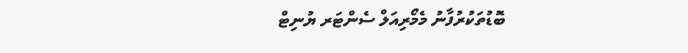ބޮޑުތަކުރުފާނު މެމޯރިއަލް ސެންޓަރ ޔުނިޓް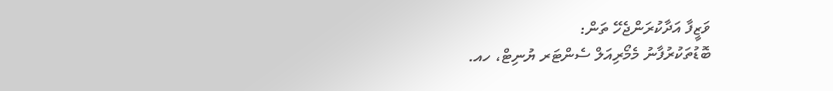ވަޒީފާ އަދާކުރަންޖެހޭ ތަން:
ބޮޑުތަކުރުފާނު މެމޯރިއަލް ސެންޓަރ ޔުނިޓް، ހއ.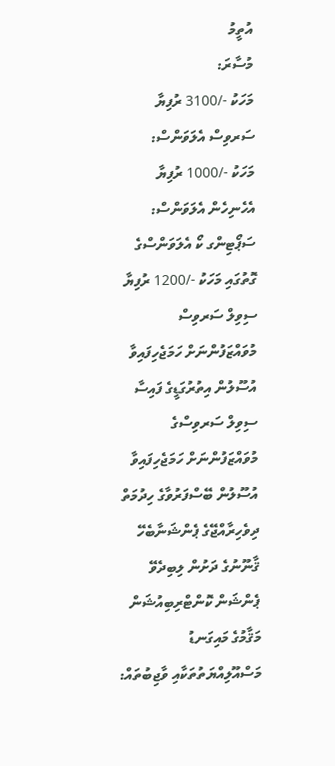އުތީމު
މުސާރަ:
މަހަކު -/3100 ރުފިޔާ
ސަރވިސް އެލަވަންސް:
މަހަކު -/1000 ރުފިޔާ
އެހެނިހެން އެލަވަންސް:
ސަޕޯޓިންގ ކޯ އެލަވަންސްގެ ގޮތުގައި މަހަކު -/1200 ރުފިޔާ
ސިވިލް ސަރވިސް މުވައްޒަފުންނަށް ހަމަޖެހިފައިވާ އުސޫލުން އިތުރުގަޑީގެ ފައިސާ
ސިވިލް ސަރވިސްގެ މުވައްޒަފުންނަށް ހަމަޖެހިފައިވާ އުސޫލުން ބޭސްފަރުވާގެ ހިދުމަތް
ދިވެހިރާއްޖޭގެ ޕެންޝަނާބެހޭ ޤާނޫނުގެ ދަށުން ލިބިދެވޭ ޕެންޝަން ކޮންޓްރިބިއުޝަން
މަޤާމުގެ މައިގަނޑު މަސްއޫލިއްޔަތުތަކާއި ވާޖިބުތައް: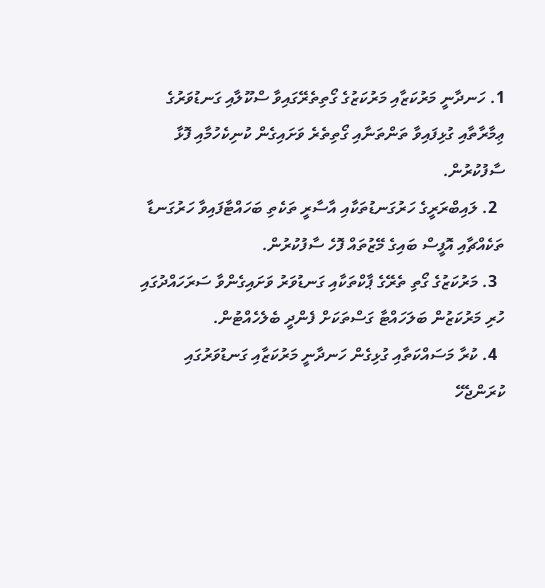1. ހަނދާނީ މަރުކަޒާއި މަރުކަޒުގެ ގޯތިތެރޭގައިވާ ސްކޫލާއި ގަނޑުވަރުގެ ޢިމާރާތާއި ގުޅިފައިވާ ތަންތަނާއި ގޯތިތެރެ ވަށައިގެން ކުނިކެހުމާއި ފޮޅާ ސާފުކުރުން.
  2. ލައިބްރަރީގެ ހަރުގަނޑުތަކާއި އާސާރީ ތަކެތި ބަހައްޓާފައިވާ ހަރުގަނޑާ ތަކެއްޗާއި އޮފީސް ބައިގެ މޭޒުތައް ފޮހެ ސާފުކުރުން.
  3. މަރުކަޒުގެ ގޯތި ތެރޭގެ ޕާކްތަކާއި ގަނޑުވަރު ވަށައިގެންވާ ސަރަހައްދުގައި ހުރި މަރުކަޒުން ބަލަހައްޓާ ގަސްތަކަށް ފެންދީ ބެލެހެއްޓުން.
  4. ކުރާ މަސައްކަތާއި ގުޅިގެން ހަނދާނީ މަރުކަޒާއި ގަނޑުވަރުގައި ކުރަންޖެހޭ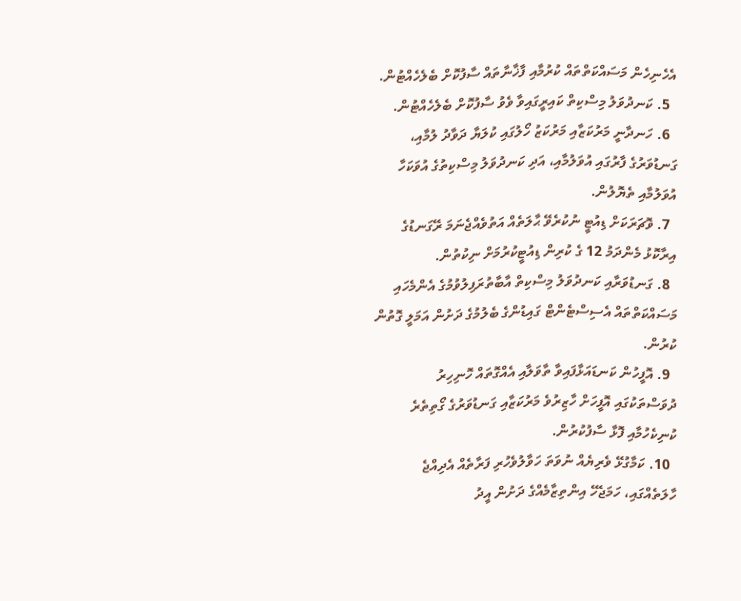އެހެނިހެން މަސައްކަތްތައް ކުރުމާއި ފާޚާނާތައް ސާފުކޮށް ބެލެހެއްޓުން.
  5. ކަނދުވަލު މިސްކިތް ކައިރީގައިވާ ވެވު ސާފުކޮށް ބެލެހެއްޓުން.
  6. ހަނދާނީ މަރުކަޒާއި މަރުކަޒު ހޯލުގައި ކުލަޔާ ދަވާދު ލުމާއި، ގަނޑުވަރުގެ ފާރުގައި އުވަލުމާއި، އަދި ކަނދުވަލު މިސްކިތުގެ އުވަކަހާ އުވަލުމާއި ތެޔޮލުން.
  7. ވޮޗަރަކަށް ޑިއުޓީ ނުކުރެވޭ ޙާލަތެއް އަތުވެއްޖެނަމަ ރޭގަނޑުގެ އިރާކޮޅު މެންދަމު 12 ގެ ކުރިން ޑިއުޓީކުރުމަށް ނިކުތުން.
  8. ގަނޑުވަރާއި ކަނދުވަލު މިސްކިތް އާބާތުރަފިލުވުމުގެ އެންމެހައި މަސައްކަތްތައް އެސިސްޓެންޓް ގައިޑުންގެ ބެލުމުގެ ދަށުން އަމަލީ ގޮތުން ކުރުން.
  9. އޮފީހުން ކަނޑައަޅާފައިވާ ތާވަލާއި އެއްގޮތައް ހޮނިހިރު ދުވަސްތަކުގައި އޮފީހަށް ހާޒިރުވެ މަރުކަޒާއި ގަނޑުވަރުގެ ގޯތިތެރެ ކުނިކެހުމާއި ފޮޅާ ސާފުކުރުން.
  10. ކަމާގުޅޭ ވެރިޔެއް ނުވަތަ ހަވާލުވެހުރި ފަރާތެއް އެދިއްޖެ ހާލަތެއްގައި، ހަމަޖެހޭ އިންތިޒާމެއްގެ ދަށުން އީދު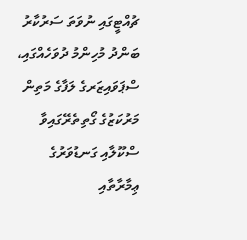ޗުއްޓީގައި ނުވަތަ ސަރުކާރު ބަންދު މުހިންމު ދުވަހެއްގައި، ސްޕަވައިޒަރގެ ލަފާގެ މަތިން މަރުކަޒުގެ ގޯތިތެރޭގައިވާ ސްކޫލާއި ގަނޑުވަރުގެ ޢިމާރާތާއި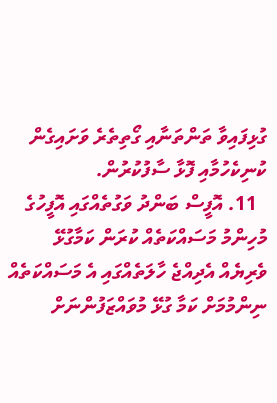ގުޅިފައިވާ ތަންތަނާއި ގޯތިތެރެ ވަށައިގެން ކުނިކެހުމާއި ފޮޅާ ސާފުކުރުން.
  11. އޮފީސް ބަންދު ވަގުތެއްގައި އޮފީހުގެ މުހިންމު މަސައްކަތެއް ކުރަން ކަމާގުޅޭ ވެރިޔެއް އެދިއްޖެ ހާލަތެއްގައި އެ މަސައްކަތެއް ނިންމުމަށް ކަމާ ގުޅޭ މުވައްޒަފުންނަށް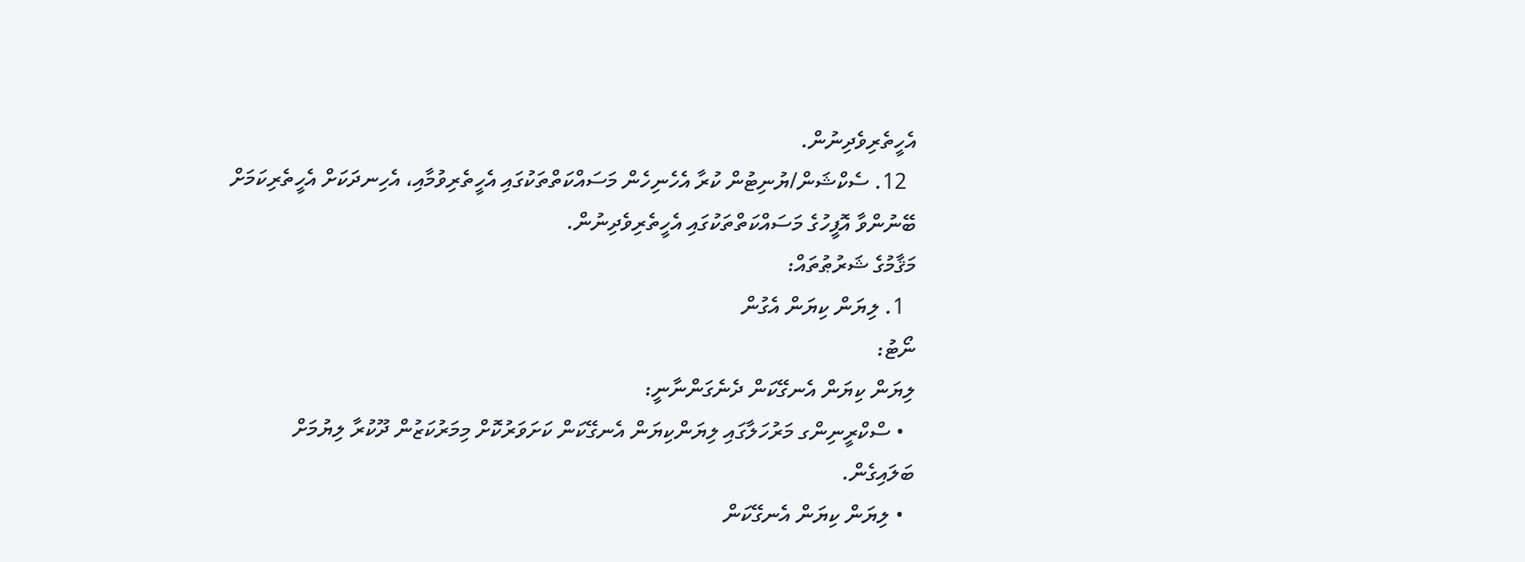އެހީތެރިވެދިނުން.
  12. ސެކްޝަން/ޔުނިޓުން ކުރާ އެހެނިހެން މަސައްކަތްތަކުގައި އެހީތެރިވުމާއި، އެހިނދަކަށް އެހީތެރިކަމަށް ބޭނުންވާ އޮފީހުގެ މަސައްކަތްތަކުގައި އެހީތެރިވެދިނުން.
މަޤާމުގެ ޝަރުޠުތައް:
  1. ލިޔަން ކިޔަން އެގުން
ނޯޓު:
ލިޔަން ކިޔަން އެނގޭކަން ދެނެގަންނާނީ:
  • ސްކްރީނިންގ މަރުހަލާގައި ލިޔަންކިޔަން އެނގޭކަން ކަށަވަރުކޮށް މިމަރުކަޒުން ދޫކުރާ ލިޔުމަށް ބަލައިގެން.
  • ލިޔަން ކިޔަން އެނގޭކަން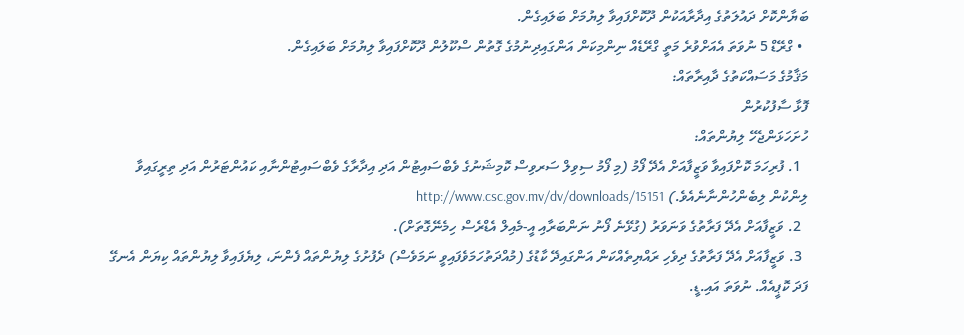ބަޔާންކޮށް ދައުލަތުގެ އިދާރާއަކުން ދޫކޮށްފައިވާ ލިޔުމަށް ބަލައިގެން.
  • ގްރޭޑް 5 ނުވަތަ އެއަށްވުރެ މަތީ ގްރޭޑެއް ނިންމިކަން އަންގައިދިނުމުގެ ގޮތުން ސްކޫލުން ދޫކޮށްފައިވާ ލިޔުމަށް ބަލައިގެން.
މަޤާމުގެ މަސައްކަތުގެ ދާއިރާތައް:
ފޮޅާ ސާފުކުރުން
ހުށަހަޅަންޖެހޭ ލިޔުންތައް:
  1. ފުރިހަމަ ކޮށްފައިވާ ވަޒީފާއަށް އެދޭ ފޯމު (މި ފޯމު ސިވިލް ސަރވިސް ކޮމިޝަނުގެ ވެބްސައިޓުން އަދި އިދާރާގެ ވެބްސައިޓުންނާއި ކައުންޓަރުން އަދި ތިރީގައިވާ ލިންކުން ލިބެންހުންނާނެއެވެ.) http://www.csc.gov.mv/dv/downloads/15151
  2. ވަޒީފާއަށް އެދޭ ފަރާތުގެ ވަނަވަރު (ގުޅޭނެ ފޯނު ނަންބަރާއި އީ-މެއިލް އެޑްރެސް ހިމެނޭގޮތަށް).
  3. ވަޒީފާއަށް އެދޭ ފަރާތުގެ ދިވެހި ރައްޔިތެއްކަން އަންގައިދޭ ކާޑުގެ (މުއްދަތުހަމަވެފައިވީ ނަމަވެސް) ދެފުށުގެ ލިޔުންތައް ފެންނަ، ލިޔެފައިވާ ލިޔުންތައް ކިޔަން އެނގޭ ފަދަ ކޮޕީއެއް. ނުވަތަ އައި.ޑީ.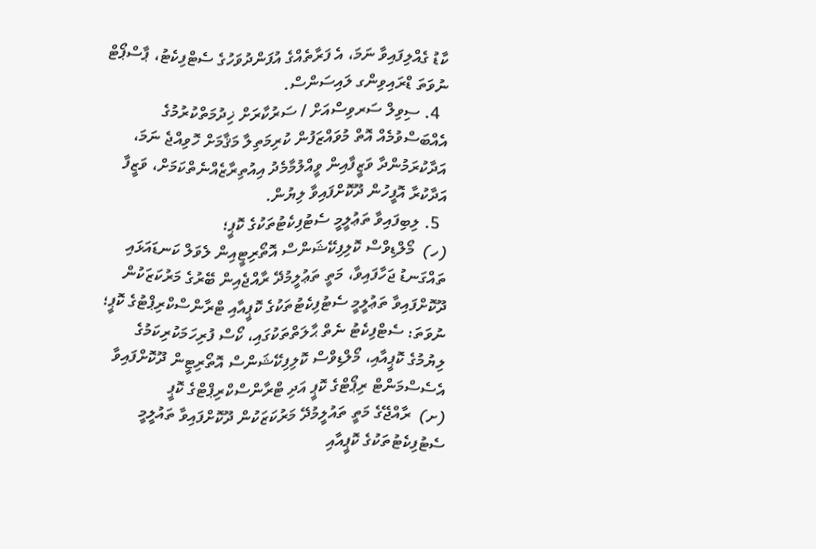ކާޑު ގެއްލިފައިވާ ނަމަ، އެ ފަރާތެއްގެ އުފަންދުވަހުގެ ސެޓްފިކެޓު، ޕާސްޕޯޓް ނުވަތަ ޑްރައިވިންގ ލައިސަންސް.
  4. ސިވިލް ސަރވިސްއަށް / ސަރުކާރަށް ޚިދުމަތްކުރުމުގެ އެއްބަސްވުމެއް އޮތް މުވައްޒަފުން ކުރިމަތިލާ މަޤާމަށް ހޮވިއްޖެ ނަމަ، އަދާކުރަމުންދާ ވަޒީފާއިން ވީއްލުމާމެދު އިއުތިރާޒެއްނެތްކަމަށް، ވަޒީފާ އަދާކުރާ އޮފީހުން ދޫކޮށްފައިވާ ލިޔުން.
  5. ލިބިފައިވާ ތަޢުލީމީ ސެޓުފިކެޓުތަކުގެ ކޮޕީ؛
(ހ)  މޯލްޑިވްސް ކޮލިފިކޭޝަންސް އޮތޯރިޓީއިން ލެވަލް ކަނޑައަޅައި ތައްގަނޑު ޖަހާފައިވާ، މަތީ ތަޢުލީމުދޭ ރާއްޖެއިން ބޭރުގެ މަރުކަޒަކުން ދޫކޮށްފައިވާ ތަޢުލީމީ ސެޓުފިކެޓުތަކުގެ ކޮޕީއާއި ޓްރާންސްކްރިޕްޓުގެ ކޮޕީ؛ ނުވަތަ: ސެޓްފިކެޓު ނެތް ޙާލަތްތަކުގައި، ކޯސް ފުރިހަމަކުރިކަމުގެ ލިޔުމުގެ ކޮޕީއާއި، މޯލްޑިވްސް ކޮލިފިކޭޝަންސް އޮތޯރިޓީން ދޫކޮށްފައިވާ އެސެސްމަންޓް ރިޕޯޓްގެ ކޮޕީ އަދި ޓްރާންސްކްރިޕްޓްގެ ކޮޕީ
(ށ)  ރާއްޖޭގެ މަތީ ތައުލީމުދޭ މަރުކަޒަކުން ދޫކޮށްފައިވާ ތައުލީމީ ސެޓުފިކެޓުތަކުގެ ކޮޕީއާއި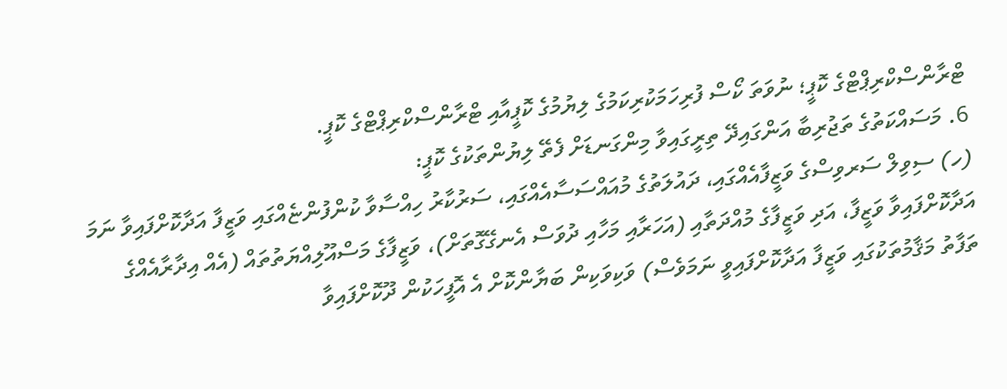ޓްރާންސްކްރިޕްޓްގެ ކޮޕީ؛ ނުވަތަ ކޯސް ފުރިހަމަކުރިކަމުގެ ލިޔުމުގެ ކޮޕީއާއި ޓްރާންސްކްރިޕްޓްގެ ކޮޕީ.
6. މަސައްކަތުގެ ތަޖުރިބާ އަންގައިދޭ ތިރީގައިވާ މިންގަނޑަށް ފެތޭ ލިޔުންތަކުގެ ކޮޕީ:
(ހ) ސިވިލް ސަރވިސްގެ ވަޒީފާއެއްގައި، ދައުލަތުގެ މުއައްސަސާއެއްގައި، ސަރުކާރު ހިއްސާވާ ކުންފުންޏެއްގައި ވަޒީފާ އަދާކޮށްފައިވާ ނަމަ އަދާކޮށްފައިވާ ވަޒީފާ، އަދި ވަޒީފާގެ މުއްދަތާއި (އަހަރާއި މަހާއި ދުވަސް އެނގޭގޮތަށް)، ވަޒީފާގެ މަސްއޫލިއްޔަތުތައް (އެއް އިދާރާއެއްގެ ތަފާތު މަޤާމުތަކުގައި ވަޒީފާ އަދާކޮށްފައިވީ ނަމަވެސް) ވަކިވަކިން ބަޔާންކޮށް އެ އޮފީހަކުން ދޫކޮށްފައިވާ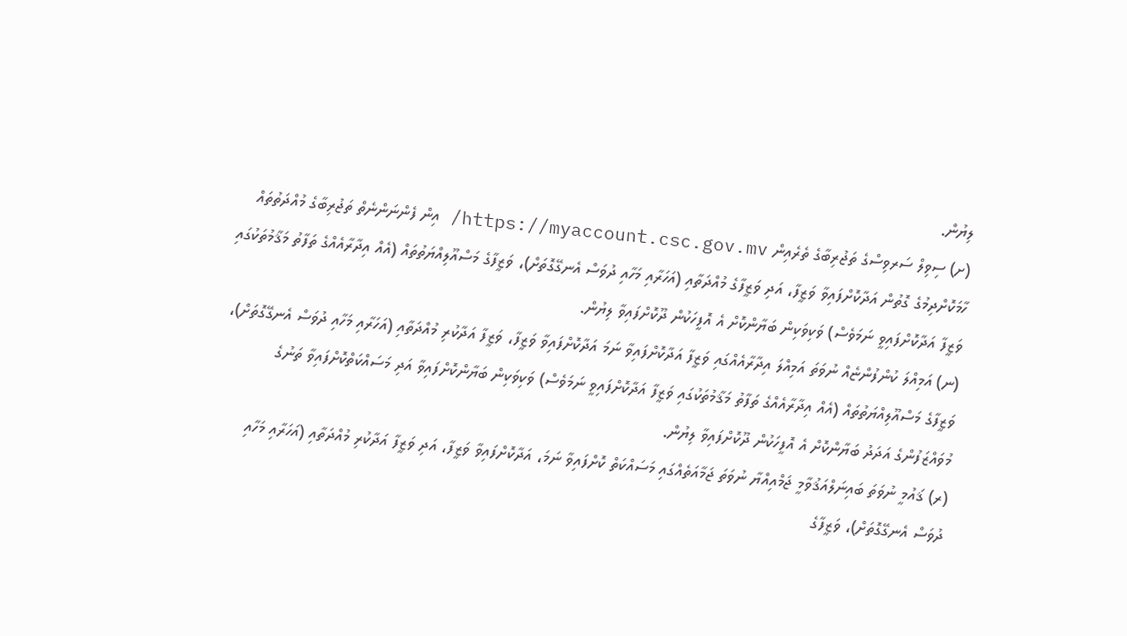ލިޔުން.
(ށ) ސިވިލް ސަރވިސްގެ ތަޖުރިބާގެ ތެރެއިން https://myaccount.csc.gov.mv/ އިން ފެންނަންނެތް ތަޖުރިބާގެ މުއްދަތުތައް ހާމަކޮށްދިމުގެ ގޮތުން އަދާކޮށްފައިވާ ވަޒީފާ، އަދި ވަޒީފާގެ މުއްދަތާއި (އަހަރާއި މަހާއި ދުވަސް އެނގޭގޮތަށް)، ވަޒީފާގެ މަސްއޫލިއްޔަތުތައް (އެއް އިދާރާއެއްގެ ތަފާތު މަޤާމުތަކުގައި ވަޒީފާ އަދާކޮށްފައިވީ ނަމަވެސް) ވަކިވަކިން ބަޔާންކޮށް އެ އޮފީހަކުން ދޫކޮށްފައިވާ ލިޔުން.
(ނ) އަމިއްލަ ކުންފުންޏެއް ނުވަތަ އަމިއްލަ އިދާރާއެއްގައި ވަޒީފާ އަދާކޮށްފައިވާ ނަމަ އަދާކޮށްފައިވާ ވަޒީފާ، ވަޒީފާ އަދާކުރި މުއްދަތާއި (އަހަރާއި މަހާއި ދުވަސް އެނގޭގޮތަށް)، ވަޒީފާގެ މަސްއޫލިއްޔަތުތައް (އެއް އިދާރާއެއްގެ ތަފާތު މަޤާމުތަކުގައި ވަޒީފާ އަދާކޮށްފައިވީ ނަމަވެސް) ވަކިވަކިން ބަޔާންކޮށްފައިވާ އަދި މަސައްކަތްކޮށްފައިވާ ތަނުގެ މުވައްޒަފުންގެ އަދަދު ބަޔާންކޮށް އެ އޮފީހަކުން ދޫކޮށްފައިވާ ލިޔުން.
(ރ) ޤައުމީ ނުވަތަ ބައިނަލްއަޤުވާމީ ޖަމްއިއްޔާ ނުވަތަ ޖަމާއަތެއްގައި މަސައްކަތް ކޮށްފައިވާ ނަމަ، އަދާކޮށްފައިވާ ވަޒީފާ، އަދި ވަޒީފާ އަދާކުރި މުއްދަތާއި (އަހަރާއި މަހާއި ދުވަސް އެނގޭގޮތަށް)، ވަޒީފާގެ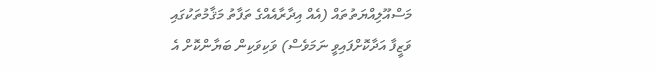މަސްއޫލިއްޔަތުތައް (އެއް އިދާރާއެއްގެ ތަފާތު މަޤާމުތަކުގައި ވަޒީފާ އަދާކޮށްފައިވީ ނަމަވެސް) ވަކިވަކިން ބަޔާންކޮށް އެ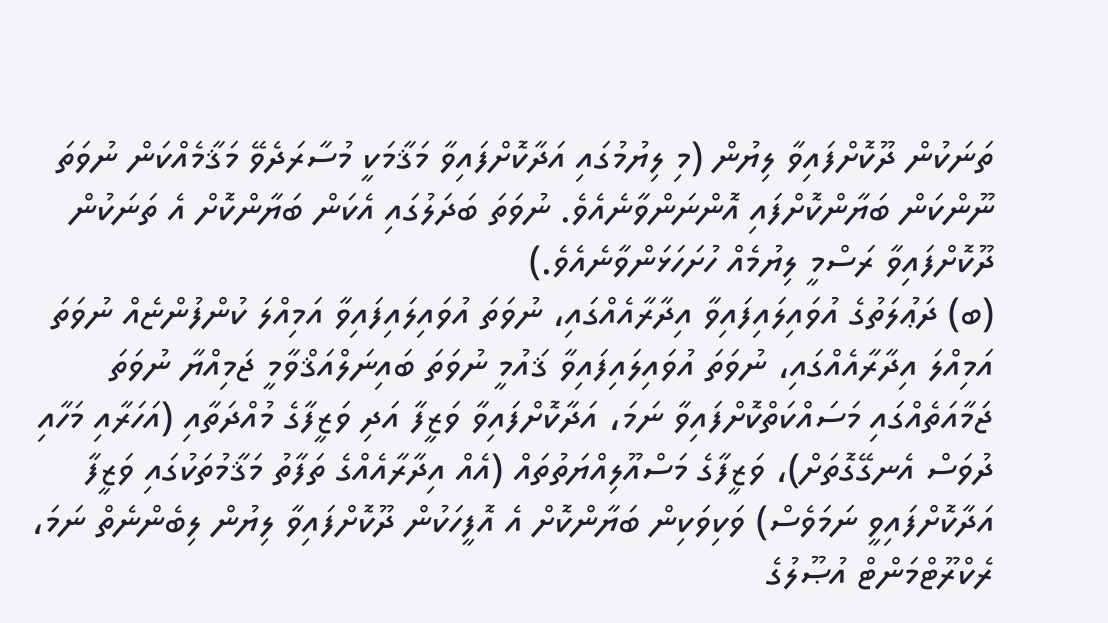ތަނަކުން ދޫކޮށްފައިވާ ލިޔުން (މި ލިޔުމުގައި އަދާކޮށްފައިވާ މަޤާމަކީ މުސާރަދެވޭ މަޤާމެއްކަން ނުވަތަ ނޫންކަން ބަޔާންކޮށްފައި އޮންނަންވާނެއެވެ. ނުވަތަ ބަދަލުގައި އެކަން ބަޔާންކޮށް އެ ތަނަކުން ދޫކޮށްފައިވާ ރަސްމީ ލިޔުމެއް ހުށަހަޅަންވާނެއެވެ.)
(ބ) ދަޢުލަތުގެ އުވައިލައިފައިވާ އިދާރާއެއްގައި، ނުވަތަ އުވައިލައިފައިވާ އަމިއްލަ ކުންފުންޏެއް ނުވަތަ އަމިއްލަ އިދާރާއެއްގައި، ނުވަތަ އުވައިލައިފައިވާ ޤައުމީ ނުވަތަ ބައިނަލްއަޤްވާމީ ޖަމިއްޔާ ނުވަތަ ޖަމާއަތެއްގައި މަސައްކަތްކޮށްފައިވާ ނަމަ، އަދާކޮށްފައިވާ ވަޒީފާ އަދި ވަޒީފާގެ މުއްދަތާއި (އަހަރާއި މަހާއި ދުވަސް އެނގޭގޮތަށް)، ވަޒީފާގެ މަސްއޫލިއްޔަތުތައް (އެއް އިދާރާއެއްގެ ތަފާތު މަޤާމުތަކުގައި ވަޒީފާ އަދާކޮށްފައިވީ ނަމަވެސް) ވަކިވަކިން ބަޔާންކޮށް އެ އޮފީހަކުން ދޫކޮށްފައިވާ ލިޔުން ލިބެންނެތް ނަމަ، ރެކްރޫޓްމަންޓް އުޞޫލުގެ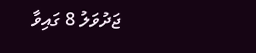ޖަދުވަލު 8 ގައިވާ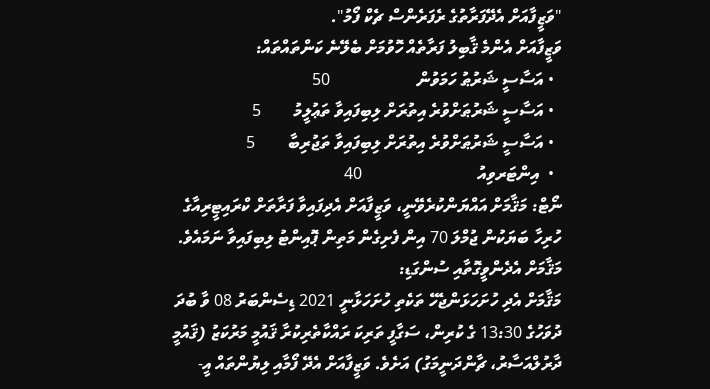"ވަޒީފާއަށް އެދޭފަރާތުގެ ރެފަރެންސް ޗެކް ފޯމު".
ވަޒީފާއަށް އެންމެ ޤާބިލު ފަރާތެއް ހޮވުމަށް ބެލޭނެ ކަންތައްތައް:
  • އަސާސީ ޝަރުޠު ހަމަވުން                     50
  • އަސާސީ ޝަރުޠަށްވުރެ އިތުރަށް ލިބިފައިވާ ތަޢުލީމު        5
  • އަސާސީ ޝަރުޠަށްވުރެ އިތުރަށް ލިބިފައިވާ ތަޖުރިބާ        5
  •  އިންޓަރވިއު                            40
ނޯޓް: މަޤާމަށް އައްޔަންކުރެވޭނީ، ވަޒީފާއަށް އެދިފައިވާ ފަރާތަށް ކްރައިޓީރިއާގެ ހުރިހާ ބަޔަކުން ޖުމްލަ 70 އިން ފެށިގެން މަތިން ޕޮއިންޓު ލިބިފައިވާ ނަމައެވެ.
މަޤާމަށް އެދެންވީގޮތާއި ސުންގަޑި:
މަޤާމަށް އެދި ހުށަހަޅަންޖެހޭ ތަކެތި ހުށަހަޅާނީ 2021 ޑިސެންބަރު 08 ވާ ބުދަ ދުވަހުގެ 13:30 ގެ ކުރިން، ސަގާފީ ތަރިކަ ރައްކާތެރިކުރާ ޤައުމީ މަރުކަޒު (ޤައުމީ ދާރުލްއަސާރު، ޗާންދަނީމަގު) އަށެވެ. ވަޒީފާއަށް އެދޭ ފޯމާއި ލިޔުންތައް އީ-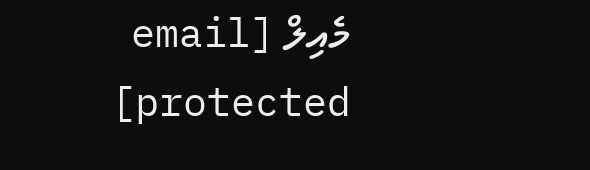މެއިލް [email protected]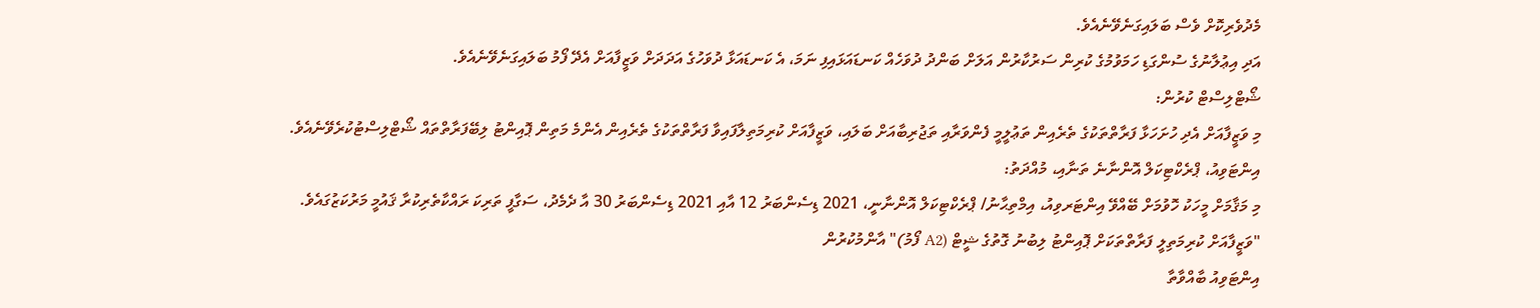މެދުވެރިކޮށް ވެސް ބަލައިގަނެވޭނެއެވެ.
އަދި އިޢުލާނުގެ ސުންގަޑި ހަމަވުމުގެ ކުރިން ސަރުކާރުން އަލަށް ބަންދު ދުވަހެއް ކަނޑައަޅައިފި ނަމަ، އެ ކަނޑައަޅާ ދުވަހުގެ އަދަދަށް ވަޒީފާއަށް އެދޭ ފޯމު ބަލައިގަނެވޭނެއެވެ.
ޝޯޓްލިސްޓް ކުރުން:
މި ވަޒީފާއަށް އެދި ހުށަހަޅާ ފަރާތްތަކުގެ ތެރެއިން ތަޢުލީމީ ފެންވަރާއި ތަޖުރިބާއަށް ބަލައި، ވަޒީފާއަށް ކުރިމަތިލާފައިވާ ފަރާތްތަކުގެ ތެރެއިން އެންމެ މަތިން ޕޮއިންޓު ލިބޭފަރާތްތައް ޝޯޓްލިސްޓުކުރެވޭނެއެވެ.
އިންޓަވިއު، ޕްރެކްޓިކަލް އޮންނާނެ ތަނާއި، މުއްދަތު:
މި މަޤާމަށް މީހަކު ހޮވުމަށް ބޭއްވޭ އިންޓަރވިއު، އިމްތިޙާނު/ ޕްރެކްޓިކަލް އޮންނާނީ، 2021 ޑިސެންބަރު 12 އާއި 2021 ޑިސެންބަރު 30 އާ ދެމެދު، ސަގާފީ ތަރިކަ ރައްކާތެރިކުރާ ޤައުމީ މަރުކަޒުގައެވެ.
"ވަޒީފާއަށް ކުރިމަތިލީ ފަރާތްތަކަށް ޕޮއިންޓު ލިބުނު ގޮތުގެ ޝީޓް (A2 ފޯމު)" އާންމުކުރުން
އިންޓަވިއު ބާއްވާތާ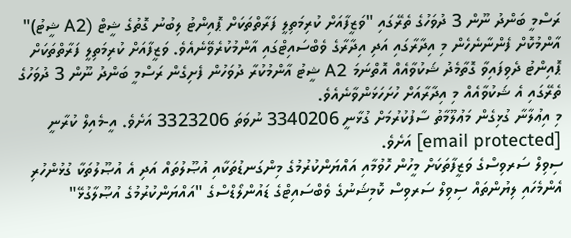ރަސްމީ ބަންދު ނޫން 3 ދުވަހުގެ ތެރޭގައި "ވަޒީފާއަށް ކުރިމަތިލީ ފަރާތްތަކަށް ޕޮއިންޓު ލިބުނު ގޮތުގެ ޝީޓް (A2 ޝީޓު)" އާންމުކޮށް ފެންނާނެހެން މި އިދާރާގައި އަދި އިދާރާގެ ވެބްސައިޓްގައި އާންމުކުރެވޭނެއެވެ. ވަޒީފާއަށް ކުރިމަތިލީ ފަރާތްތަކަށް ޕޮއިންޓު ދެވިފައިވާ ގޮތާމެދު ޝަކުވާއެއް އޮތްނަމަ A2 ޝީޓު އާންމުކުރާ ދުވަހުން ފެށިގެން ރަސްމީ ބަންދު ނޫން 3 ދުވަހުގެ ތެރޭގައި އެ ޝަކުވާއެއް މި އިދާރާއަށް ހުށަހަޅަންވާނެއެވެ.
މި އިޢުލާނާ ގުޅިގެން މަޢުލޫމާތު ސާފުކުރުމަށް ގުޅާނީ 3340206 ނުވަތަ 3323206 އަށެވެ. އީ-މެއިލް ކުރާނީ [email protected] އަށެވެ.
ސިވިލް ސަރވިސްގެ ވަޒީފާތަކަށް މީހުން ހޮވުމާއި އައްޔަންކުރުމުގެ މިންގަނޑުތަކާއި އުޞޫލުތައް އަދި އެ އުޞޫލުތަކާ ގުޅުންހުރި އެންމެހައި ލިޔުންތައް ސިވިލް ސަރވިސް ކޮމިޝަނުގެ ވެބްސައިޓްގެ ޑައުންލޯޑްސްގެ "އައްޔަންކުރުމުގެ އުޞޫލާގުޅޭ"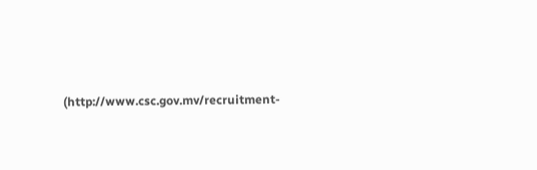(http://www.csc.gov.mv/recruitment-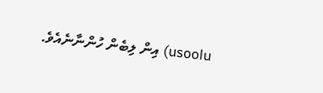usoolu) އިން ލިބެން ހުންނާނެއެވެ.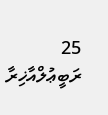25 ރަބީޢުލްއާޚިރާ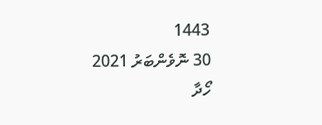1443
30 ނޮވެންބަރު 2021
ހޯދާ